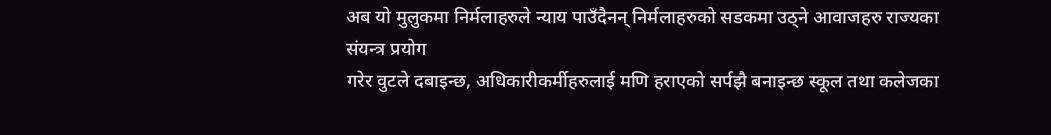अब यो मुलुकमा निर्मलाहरुले न्याय पाउँदैनन् निर्मलाहरुको सडकमा उठ्ने आवाजहरु राज्यका संयन्त्र प्रयोग
गरेर वुटले दबाइन्छ, अधिकारीकर्मीहरुलाई मणि हराएको सर्पझै बनाइन्छ स्कूल तथा कलेजका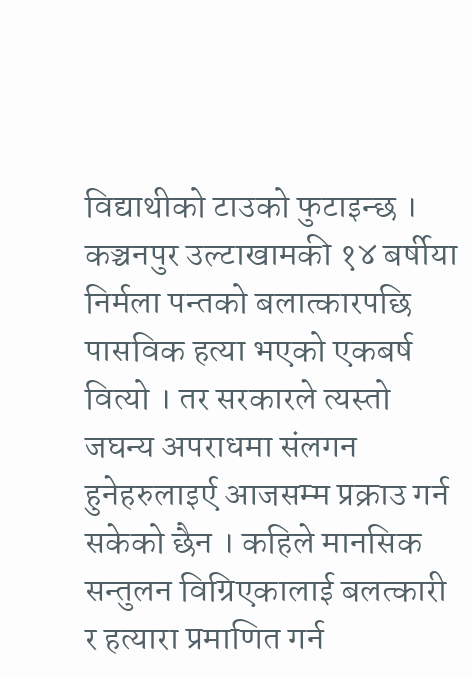विद्याथीको टाउको फुटाइन्छ ।
कञ्चनपुर उल्टाखामकी १४ बर्षीया निर्मला पन्तको बलात्कारपछि पासविक हत्या भएको एकबर्ष वित्यो । तर सरकारले त्यस्तो जघन्य अपराधमा संलगन हुनेहरुलाइर्ए आजसम्म प्रक्राउ गर्न सकेको छैन । कहिले मानसिक सन्तुलन विग्रिएकालाई बलत्कारी र हत्यारा प्रमाणित गर्न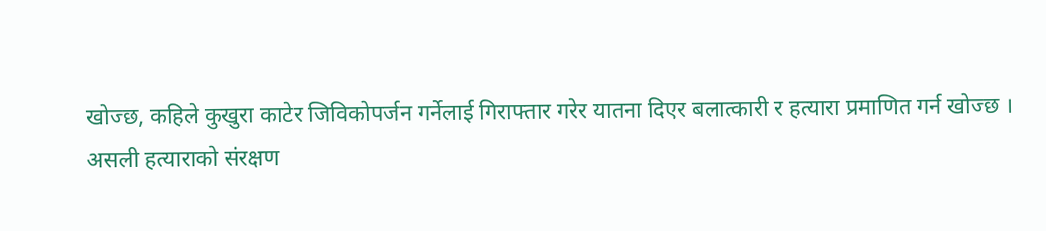खोज्छ, कहिले कुखुरा काटेर जिविकोपर्जन गर्नेलाई गिराफ्तार गरेर यातना दिएर बलात्कारी र हत्यारा प्रमाणित गर्न खोज्छ ।
असली हत्याराको संरक्षण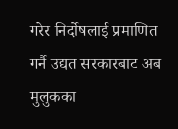गरेर निर्दोषलाई प्रमाणित गर्नै उद्यत सरकारबाट अब मुलुकका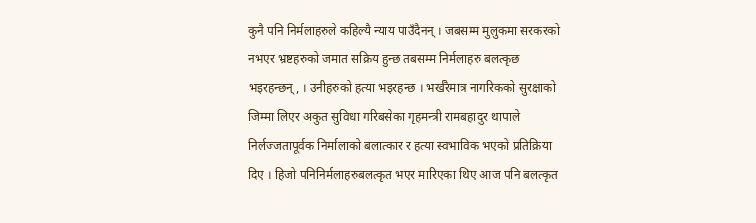कुनै पनि निर्मलाहरुले कहिल्यै न्याय पाउँदैनन् । जबसम्म मुलुकमा सरकरको नभएर भ्रष्टहरुको जमात सक्रिय हुन्छ तबसम्म निर्मलाहरु बलत्कृछ भइरहन्छन्, । उनीहरुको हत्या भइरहन्छ । भर्खरैमात्र नागरिकको सुरक्षाको जिम्मा लिएर अकुत सुविधा गरिबसेका गृहमन्त्री रामबहादुर थापाले निर्लज्जतापूर्वक निर्मालाको बलात्कार र हत्या स्वभाविक भएको प्रतिक्रिया दिए । हिजो पनिनिर्मलाहरुबलत्कृत भएर मारिएका थिए आज पनि बलत्कृत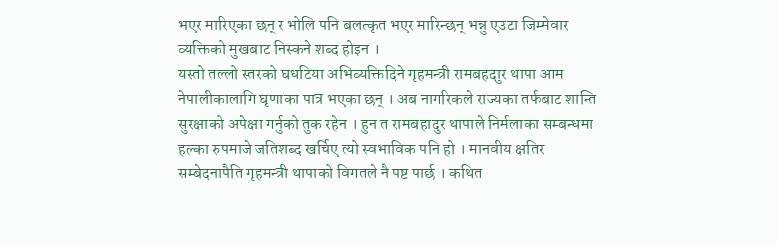भएर मारिएका छन् र भोलि पनि बलत्कृत भएर मारिन्छन् भन्नु एउटा जिम्मेवार व्यक्तिको मुखबाट निस्कने शब्द होइन ।
यस्तो तल्लो स्तरको घधटिया अभिव्यक्तिदिने गृहमन्त्री रामबहदाुर थापा आम नेपालीकालागि घृणाका पात्र भएका छन् । अब नागरिकले राज्यका तर्फबाट शान्ति सुरक्षाको अपेक्षा गर्नुको तुक रहेन । हुन त रामबहादुर थापाले निर्मलाका सम्बन्धमा हल्का रुपमाजे जतिशब्द खर्चिए त्यो स्वभाविक पनि हो । मानवीय क्षतिर सम्बेदनापैति गृहमन्त्री थापाको विगतले नै पष्ट पार्छ । कथित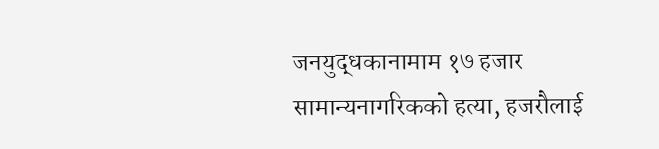जनयुद्धकानामाम १७ हजार सामान्यनागरिकको हत्या, हजरौलाई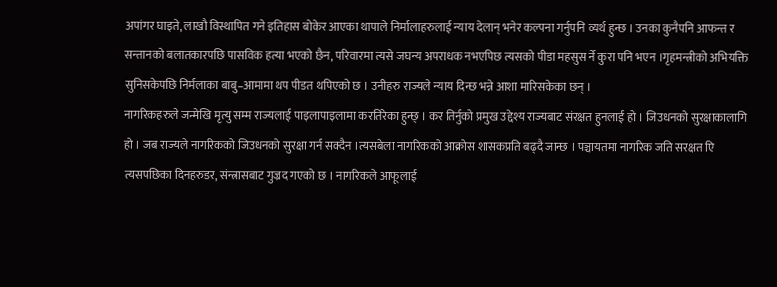अपांगर घाइते, लाखौ विस्थापित गने इतिहास बोकेर आएका थापाले निर्मालाहरुलाई न्याय देलान् भनेर कल्पना गर्नुपनि व्यर्थ हुन्छ । उनका कुनैपनि आफन्त र सन्तानको बलातकारपछि पासविक हत्या भएको छैन, परिवारमा त्यसे जघन्य अपराधक नभएपिछ त्यसको पीडा महसुस र्ने कुरा पनि भएन ।गृहमन्त्रीको अभियक्ति सुनिसकेपछि निर्मलाका बाबु–आमामा थप पीडत थपिएको छ । उनीहरु राज्यले न्याय दिन्छ भन्ने आशा मारिसकेका छन् ।
नागरिकहरुले जन्मेखि मृत्यु सम्म राज्यलाई पाइलापाइलामा करतिरेका हुन्छ् । कर तिर्नुको प्रमुख उद्देश्य राज्यबाट संरक्षत हुनलाई हो । जिउधनको सुरक्षाकालागि हो । जब राज्यले नागरिकको जिउधनको सुरक्षा गर्न सक्दैन ।त्यसबेला नागरिकको आक्रोस शासकप्रति बढ्दै जान्छ । पञ्चायतमा नागरिक जति सरक्षत एि त्यसपछिका दिनहरुडर, संन्त्रासबाट गुज्रद गएको छ । नागरिकले आफूलाई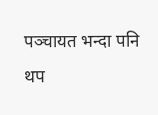पञ्चायत भन्दा पनि थप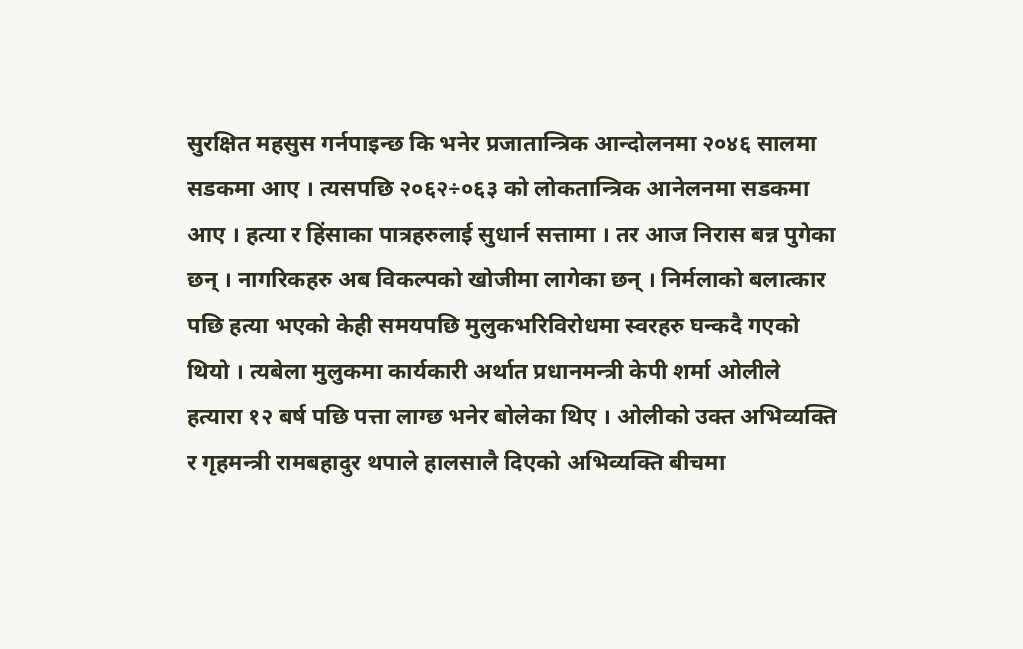सुरक्षित महसुस गर्नपाइन्छ कि भनेर प्रजातान्त्रिक आन्दोलनमा २०४६ सालमा सडकमा आए । त्यसपछि २०६२÷०६३ को लोकतान्त्रिक आनेलनमा सडकमा आए । हत्या र हिंसाका पात्रहरुलाई सुधार्न सत्तामा । तर आज निरास बन्न पुगेका छन् । नागरिकहरु अब विकल्पको खोजीमा लागेका छन् । निर्मलाको बलात्कार पछि हत्या भएको केही समयपछि मुलुकभरिविरोधमा स्वरहरु घन्कदै गएको थियो । त्यबेला मुलुकमा कार्यकारी अर्थात प्रधानमन्त्री केपी शर्मा ओलीले हत्यारा १२ बर्ष पछि पत्ता लाग्छ भनेर बोलेका थिए । ओलीको उक्त अभिव्यक्ति र गृहमन्त्री रामबहादुर थपाले हालसालै दिएको अभिव्यक्ति बीचमा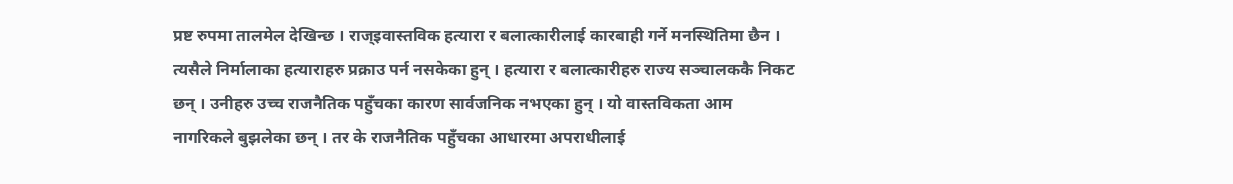प्रष्ट रुपमा तालमेल देखिन्छ । राज्इवास्तविक हत्यारा र बलात्कारीलाई कारबाही गर्ने मनस्थितिमा छैन । त्यसैले निर्मालाका हत्याराहरु प्रक्राउ पर्न नसकेका हुन् । हत्यारा र बलात्कारीहरु राज्य सञ्चालककै निकट छन् । उनीहरु उच्च राजनैतिक पहुँचका कारण सार्वजनिक नभएका हुन् । यो वास्तविकता आम नागरिकले बुझलेका छन् । तर के राजनैतिक पहुँचका आधारमा अपराधीलाई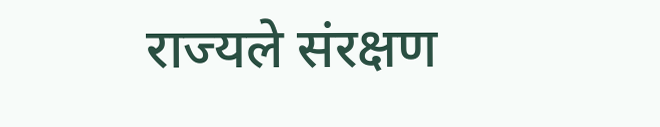राज्यले संरक्षण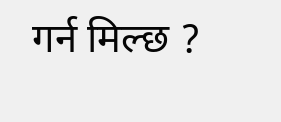गर्न मिल्छ ?